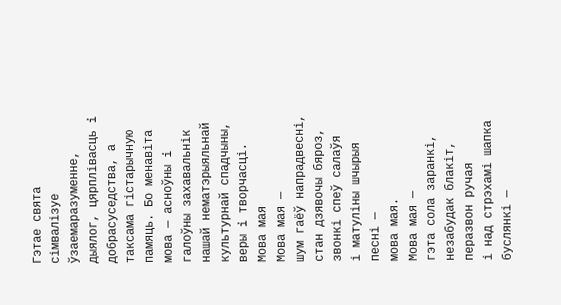Гэтае свята сiмвалiзуе ўзаемаразуменне, дыялог, цярплiвасць i добрасуседства, а таксама гiстарычную памяць. Бо менавiта мова — асноўны i галоўны захавальнiк нашай нематэрыяльнай культурнай спадчыны, веры i творчасцi.
Мова мая
Мова мая —
шум гаёў напрадвесні,
стан дзявочы бяроз,
звонкі спеў салаўя
і матуліны шчырыя песні —
мова мая.
Мова мая —
гэта сола заранкі,
незабудак блакіт,
перазвон ручая
і над стрэхамі шапка буслянкі —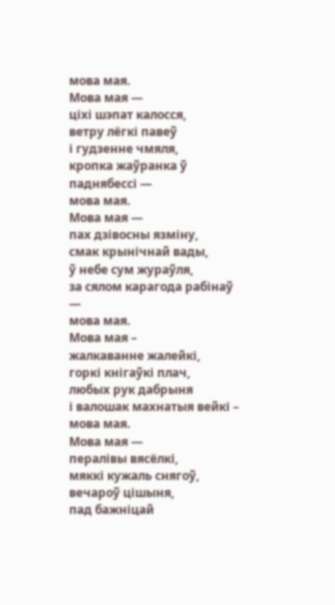мова мая.
Мова мая —
ціхі шэпат калосся,
ветру лёгкі павеў
і гудзенне чмяля,
кропка жаўранка ў паднябессі —
мова мая.
Мова мая —
пах дзівосны язміну,
смак крынічнай вады,
ў небе сум жураўля,
за сялом карагода рабінаў —
мова мая.
Мова мая –
жалкаванне жалейкі,
горкі кнігаўкі плач,
любых рук дабрыня
і валошак махнатыя вейкі –
мова мая.
Мова мая —
пералівы вясёлкі,
мяккі кужаль снягоў,
вечароў цішыня,
пад бажніцай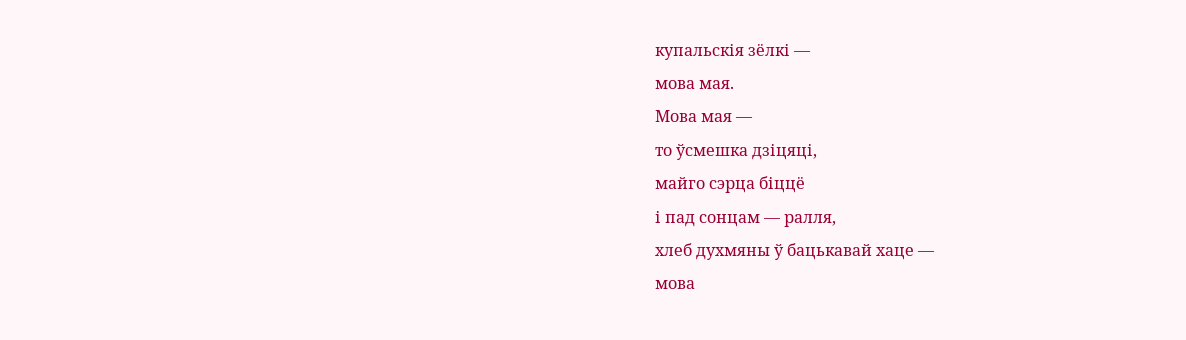купальскія зёлкі —
мова мая.
Мова мая —
то ўсмешка дзіцяці,
майго сэрца біццё
і пад сонцам — ралля,
хлеб духмяны ў бацькавай хаце —
мова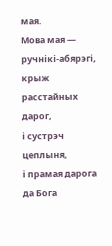мая.
Мова мая —
ручнікі-абярэгі,
крыж расстайных дарог,
і сустрэч цеплыня,
і прамая дарога да Бога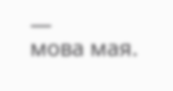—
мова мая.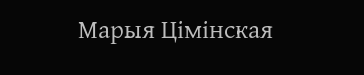Марыя Цімінская